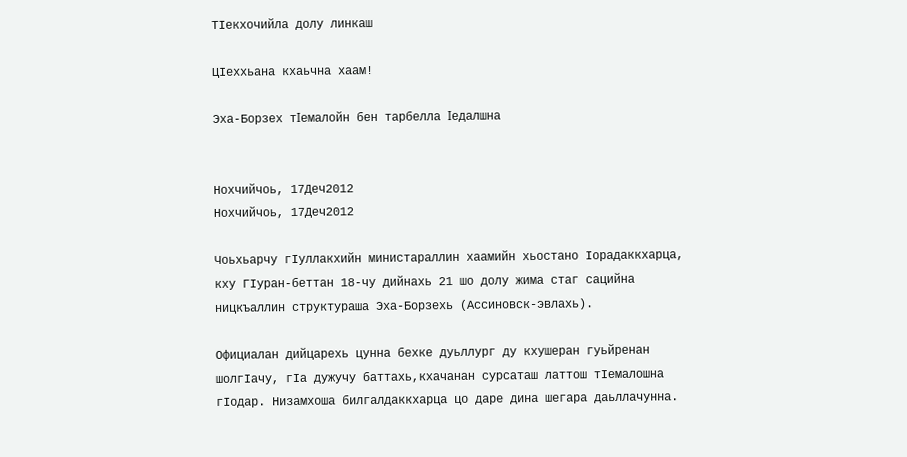ТIекхочийла долу линкаш

ЦIеххьана кхаьчна хаам!

Эха-Борзех тΙемалойн бен тарбелла Ιедалшна


Нохчийчоь, 17Деч2012
Нохчийчоь, 17Деч2012

Чоьхьарчу гIуллакхийн министараллин хаамийн хьостано Iорадаккхарца, кху ГIуран-беттан 18-чу дийнахь 21 шо долу жима стаг сацийна ницкъаллин структураша Эха-Борзехь (Ассиновск-эвлахь).

Официалан дийцарехь цунна бехке дуьллург ду кхушеран гуьйренан шолгIачу, гIа дужучу баттахь,кхачанан сурсаташ латтош тIемалошна гIодар. Низамхоша билгалдаккхарца цо даре дина шегара даьллачунна.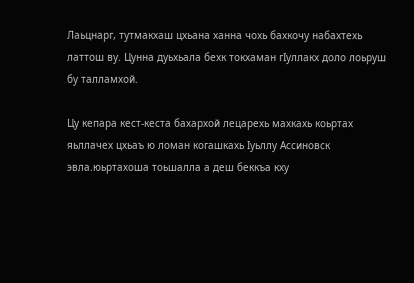Лаьцнарг, тутмакхаш цхьана ханна чохь бахкочу набахтехь латтош ву. Цунна дуьхьала бехк токхаман гIуллакх доло лоьруш бу талламхой.

Цу кепара кест-кеста бахархой лецарехь махкахь коьртах яьллачех цхьаъ ю ломан когашкахь Iуьллу Ассиновск эвла.юьртахоша тоьшалла а деш беккъа кху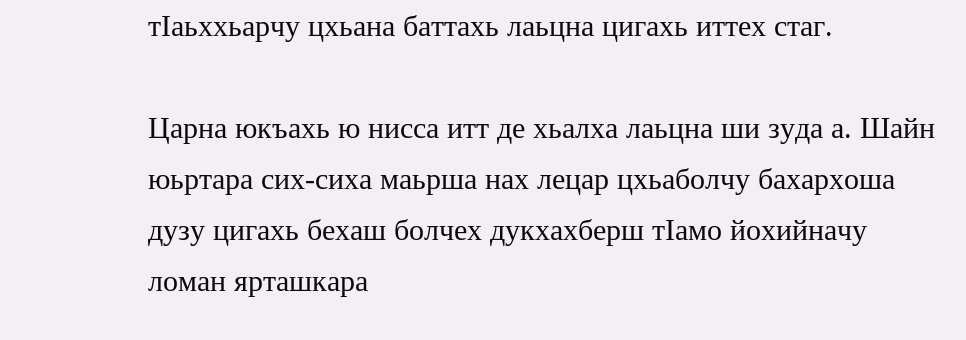тIаьххьарчу цхьана баттахь лаьцна цигахь иттех стаг.

Царна юкъахь ю нисса итт де хьалха лаьцна ши зуда а. Шайн юьртара сих-сиха маьрша нах лецар цхьаболчу бахархоша дузу цигахь бехаш болчех дукхахберш тIамо йохийначу ломан ярташкара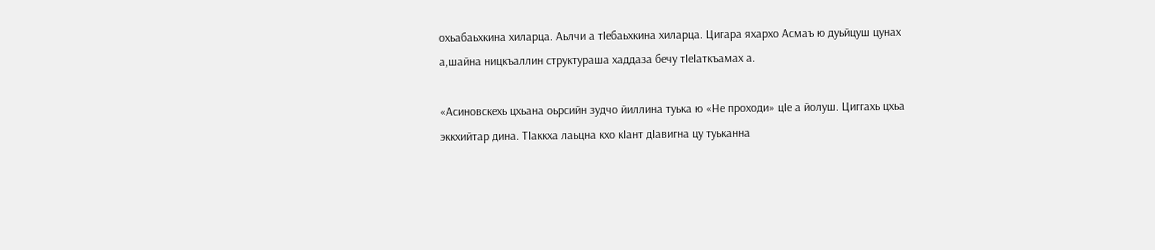охьабаьхкина хиларца. Аьлчи а тIебаьхкина хиларца. Цигара яхархо Асмаъ ю дуьйцуш цунах а,шайна ницкъаллин структураша хаддаза бечу тIеIаткъамах а.

«Асиновскехь цхьана оьрсийн зудчо йиллина туька ю «Не проходи» цIе а йолуш. Циггахь цхьа эккхийтар дина. ТIаккха лаьцна кхо кIант дIавигна цу туьканна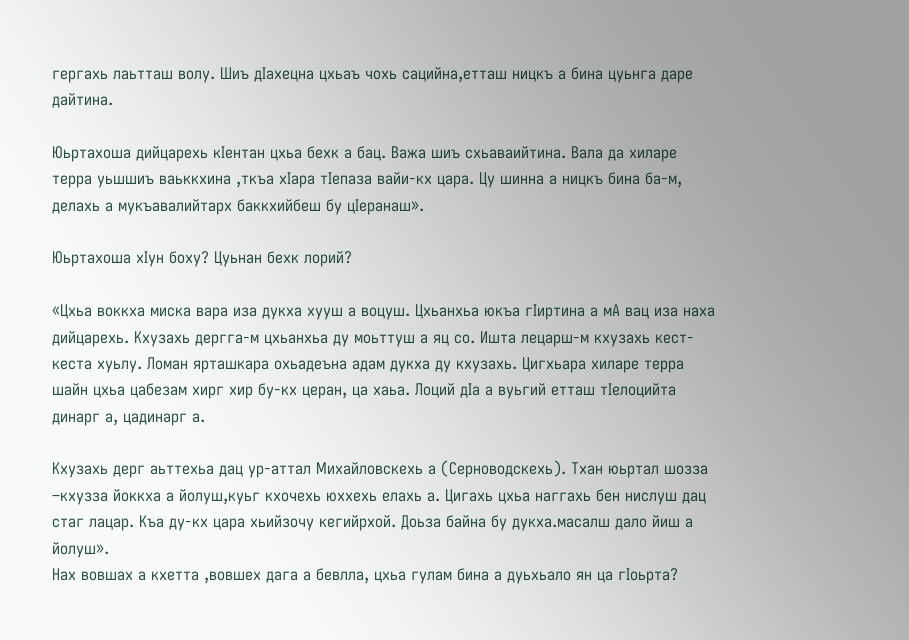гергахь лаьтташ волу. Шиъ дIахецна цхьаъ чохь сацийна,етташ ницкъ а бина цуьнга даре дайтина.

Юьртахоша дийцарехь кIентан цхьа бехк а бац. Важа шиъ схьаваийтина. Вала да хиларе терра уьшшиъ ваьккхина ,ткъа хIара тIепаза вайи-кх цара. Цу шинна а ницкъ бина ба-м, делахь а мукъавалийтарх баккхийбеш бу цIеранаш».

Юьртахоша хIун боху? Цуьнан бехк лорий?

«Цхьа воккха миска вара иза дукха хууш а воцуш. Цхьанхьа юкъа гIиртина а мА вац иза наха дийцарехь. Кхузахь дергга-м цхьанхьа ду моьттуш а яц со. Ишта лецарш-м кхузахь кест-кеста хуьлу. Ломан ярташкара охьадеъна адам дукха ду кхузахь. Цигхьара хиларе терра шайн цхьа цабезам хирг хир бу-кх церан, ца хаьа. Лоций дIа а вуьгий етташ тIелоцийта динарг а, цадинарг а.

Кхузахь дерг аьттехьа дац ур-аттал Михайловскехь а (Серноводскехь). Тхан юьртал шозза –кхузза йоккха а йолуш,куьг кхочехь юххехь елахь а. Цигахь цхьа наггахь бен нислуш дац стаг лацар. Къа ду-кх цара хьийзочу кегийрхой. Доьза байна бу дукха.масалш дало йиш а йолуш».
Нах вовшах а кхетта ,вовшех дага а бевлла, цхьа гулам бина а дуьхьало ян ца гIоьрта?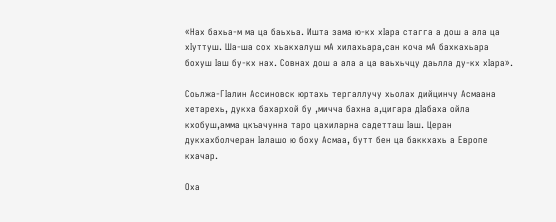«Нах бахьа-м ма ца баьхьа. Ишта зама ю-кх хIара стагга а дош а ала ца хIуттуш. Ша-ша сох хьакхалуш мА хилахьара,сан коча мА бахкахьара бохуш Iаш бу-кх нах. Совнах дош а ала а ца ваьхьчцу даьлла ду-кх хIара».

Соьлжа-ГIалин Ассиновск юртахь тергаллучу хьолах дийцинчу Асмаана хетарехь, дукха бахархой бу ,мичча бахна а,цигара дIабаха ойла кхобуш,амма цкъачунна таро цахиларна садетташ Iаш. Церан дукхахболчеран Iалашо ю боху Асмаа, бутт бен ца баккхахь а Европе кхачар.

Оха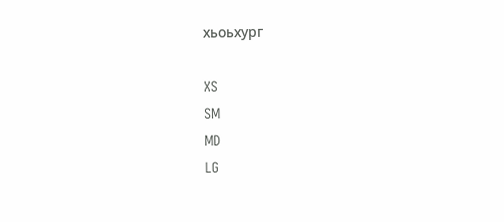хьоьхург

XS
SM
MD
LG